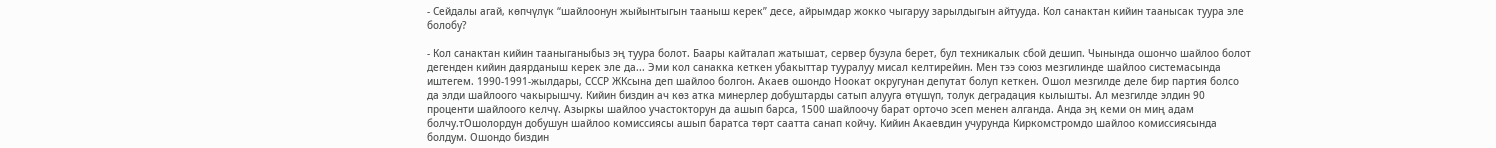- Сейдалы агай, көпчүлүк “шайлоонун жыйынтыгын тааныш керек” десе, айрымдар жокко чыгаруу зарылдыгын айтууда. Кол санактан кийин таанысак туура эле болобу?

- Кол санактан кийин тааныганыбыз эң туура болот. Баары кайталап жатышат, сервер бузула берет, бул техникалык сбой дешип. Чынында ошончо шайлоо болот дегенден кийин даярданыш керек эле да... Эми кол санакка кеткен убакыттар тууралуу мисал келтирейин. Мен тээ союз мезгилинде шайлоо системасында иштегем. 1990-1991-жылдары, СССР ЖКсына деп шайлоо болгон. Акаев ошондо Ноокат округунан депутат болуп кеткен. Ошол мезгилде деле бир партия болсо да элди шайлоого чакырышчу. Кийин биздин ач көз атка минерлер добуштарды сатып алууга өтүшүп, толук деградация кылышты. Ал мезгилде элдин 90 проценти шайлоого келчү. Азыркы шайлоо участокторун да ашып барса, 1500 шайлоочу барат орточо эсеп менен алганда. Анда эң кеми он миң адам болчу.тОшолордун добушун шайлоо комиссиясы ашып баратса төрт саатта санап койчу. Кийин Акаевдин учурунда Киркомстромдо шайлоо комиссиясында болдум. Ошондо биздин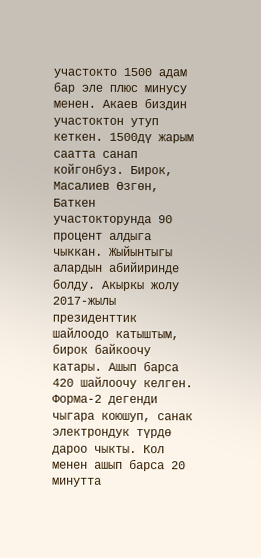участокто 1500 адам бар эле плюс минусу менен. Акаев биздин участоктон утуп кеткен. 1500дү жарым саатта санап койгонбуз. Бирок, Масалиев Өзгөн, Баткен участокторунда 90 процент алдыга чыккан. Жыйынтыгы алардын абийиринде болду. Акыркы жолу 2017-жылы президенттик шайлоодо катыштым, бирок байкоочу катары. Ашып барса 420 шайлоочу келген. Форма-2 дегенди чыгара коюшуп, санак электрондук түрдө дароо чыкты. Кол менен ашып барса 20 минутта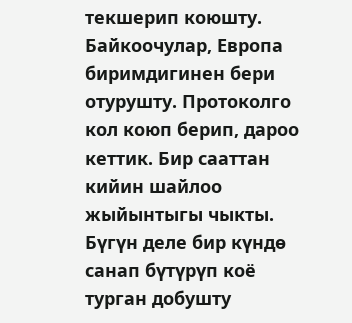текшерип коюшту. Байкоочулар, Европа биримдигинен бери отурушту. Протоколго кол коюп берип, дароо кеттик. Бир сааттан кийин шайлоо жыйынтыгы чыкты. Бүгүн деле бир күндө санап бүтүрүп коё турган добушту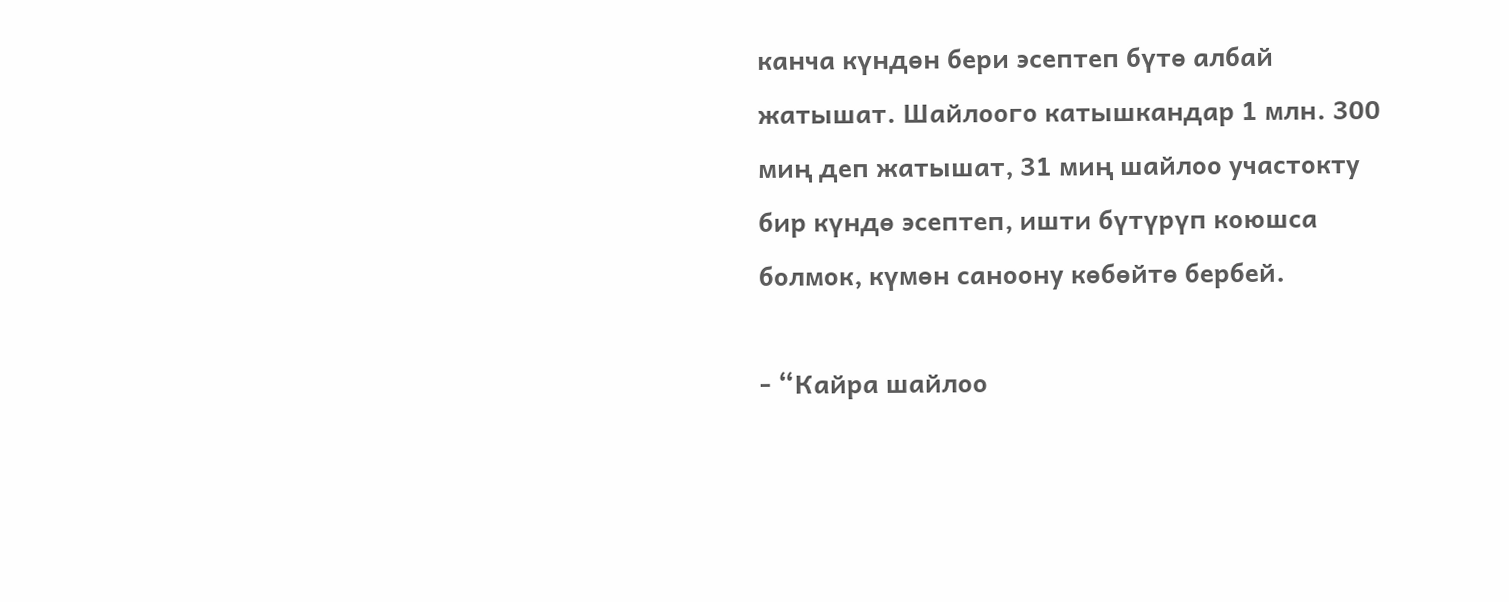канча күндөн бери эсептеп бүтө албай жатышат. Шайлоого катышкандар 1 млн. 300 миң деп жатышат, 31 миң шайлоо участокту бир күндө эсептеп, ишти бүтүрүп коюшса болмок, күмөн саноону көбөйтө бербей.

- “Кайра шайлоо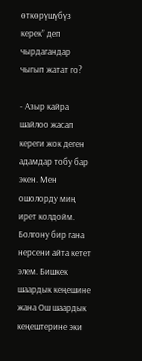өткөрүшүбүз керек” деп чырдагандар чыгып жатат го?

- Азыр кайра шайлоо жасап кереги жок деген адамдар тобу бар экен. Мен ошолорду миң ирет колдойм. Болгону бир гана нерсени айта кетет элем. Бишкек шаардык кеңешине жана Ош шаардык кеңештерине эки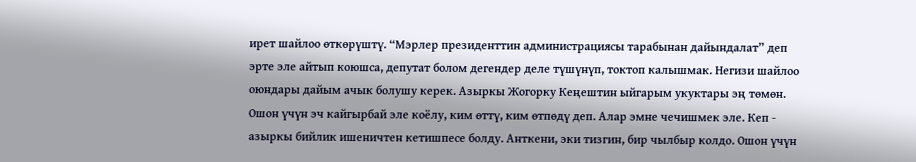ирет шайлоо өткөрүштү. “Мэрлер президенттин администрациясы тарабынан дайындалат” деп эрте эле айтып коюшса, депутат болом дегендер деле түшүнүп, токтоп калышмак. Негизи шайлоо оюндары дайым ачык болушу керек. Азыркы Жогорку Кеңештин ыйгарым укуктары эң төмөн. Ошон үчүн эч кайгырбай эле коёлу, ким өттү, ким өтпөдү деп. Алар эмне чечишмек эле. Кеп - азыркы бийлик ишеничтен кетишпесе болду. Анткени, эки тизгин, бир чылбыр колдо. Ошон үчүн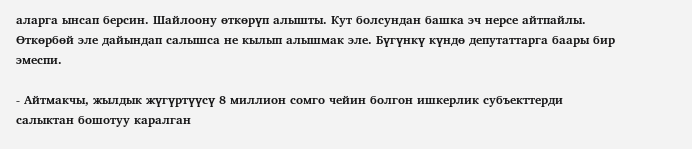аларга ынсап берсин. Шайлоону өткөрүп алышты. Кут болсундан башка эч нерсе айтпайлы. Өткөрбөй эле дайындап салышса не кылып алышмак эле. Бүгүнкү күндө депутаттарга баары бир эмеспи.

- Айтмакчы, жылдык жүгүртүүсү 8 миллион сомго чейин болгон ишкерлик субъекттерди салыктан бошотуу каралган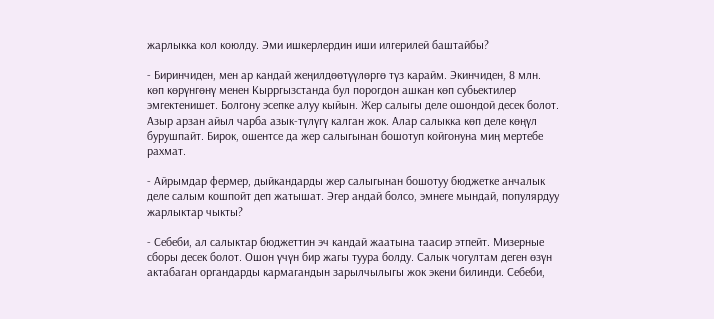жарлыкка кол коюлду. Эми ишкерлердин иши илгерилей баштайбы?

- Биринчиден, мен ар кандай жеңилдөөтүүлөргө түз карайм. Экинчиден, 8 млн. көп көрүнгөнү менен Кырргызстанда бул порогдон ашкан көп субьектилер эмгектенишет. Болгону эсепке алуу кыйын. Жер салыгы деле ошондой десек болот. Азыр арзан айыл чарба азык-түлүгү калган жок. Алар салыкка көп деле көңүл бурушпайт. Бирок, ошентсе да жер салыгынан бошотуп койгонуна миң мертебе рахмат.

- Айрымдар фермер, дыйкандарды жер салыгынан бошотуу бюджетке анчалык деле салым кошпойт деп жатышат. Эгер андай болсо, эмнеге мындай, популярдуу жарлыктар чыкты?

- Себеби, ал салыктар бюджеттин эч кандай жаатына таасир этпейт. Мизерные сборы десек болот. Ошон үчүн бир жагы туура болду. Салык чогултам деген өзүн актабаган органдарды кармагандын зарылчылыгы жок экени билинди. Себеби,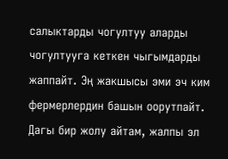салыктарды чогултуу аларды чогултууга кеткен чыгымдарды жаппайт. Эң жакшысы эми эч ким фермерлердин башын оорутпайт. Дагы бир жолу айтам, жалпы эл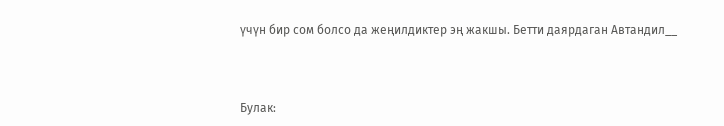үчүн бир сом болсо да жеңилдиктер эң жакшы. Бетти даярдаган Автандил__



Булак: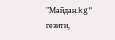"Майдан.kg" гезити,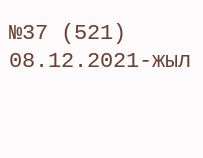№37 (521) 08.12.2021-жыл